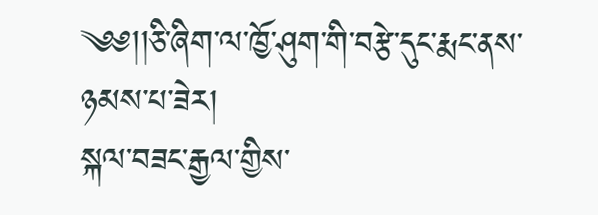༄༅།།ཅི་ཞིག་ལ་ཁྱོ་ཤུག་གི་བརྩེ་དུང་རྨང་ནས་ཉམས་པ་ཟེར།
སྐལ་བཟང་རྒྱལ་གྱིས་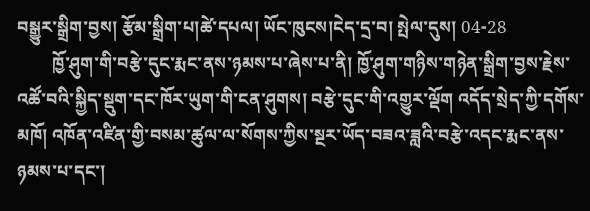བསྒྱུར་སྒྲིག་བྱས། རྩོམ་སྒྲིག་པ།ཚེ་དཔལ། ཡོང་ཁུངས།ངེད་དྲ་བ། སྤེལ་དུས། 04-28
        ཁྱོ་ཤུག་གི་བརྩེ་དུང་རྨང་ནས་ཉམས་པ་ཞེས་པ་ནི། ཁྱོ་ཤུག་གཉིས་གཉེན་སྒྲིག་བྱས་རྗེས་འཚོ་བའི་སྐྱིད་སྡུག་དང་ཁོར་ཡུག་གི་ངན་ཤུགས། བརྩེ་དུང་གི་འགྱུར་ལྡོག འདོད་སྲེད་ཀྱི་དགོས་མཁོ། འཁོན་འཛིན་གྱི་བསམ་ཚུལ་ལ་སོགས་ཀྱིས་སྔར་ཡོད་བཟའ་ཟླའི་བརྩེ་འདང་རྨང་ནས་ཉམས་པ་དང་།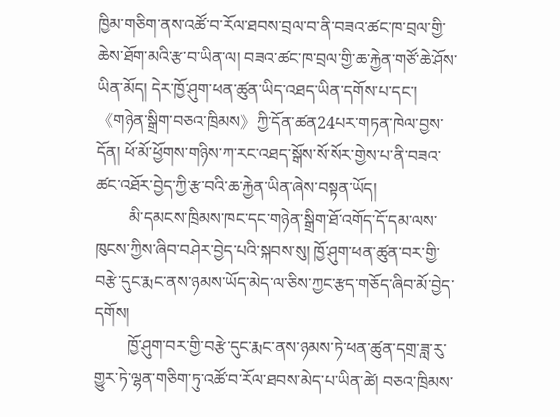ཁྱིམ་གཅིག་ནས་འཚོ་བ་རོལ་ཐབས་བྲལ་བ་ནི་བཟའ་ཚང་ཁ་བྲལ་གྱི་ཆེས་ཐོག་མའི་རྩ་བ་ཡིན་ལ། བཟའ་ཚང་ཁ་བྲལ་གྱི་ཆ་རྐྱེན་གཙོ་ཆེ་ཤོས་ཡིན་མོད། དེར་ཁྱོ་ཤུག་ཕན་ཚུན་ཡིད་འཐད་ཡིན་དགོས་པ་དང་།《གཉེན་སྒྲིག་བཅའ་ཁྲིམས》ཀྱི་དོན་ཚན24པར་གཏན་ཁེལ་བྱས་དོན། ཕོ་མོ་ཕྱོགས་གཉིས་ཀ་རང་འཐད་སྒོས་སོ་སོར་གྱེས་པ་ནི་བཟའ་ཚང་འཐོར་བྱེད་ཀྱི་རྩ་བའི་ཆ་རྐྱེན་ཡིན་ཞེས་བསྟན་ཡོད།
        མི་དམངས་ཁྲིམས་ཁང་དང་གཉེན་སྒྲིག་ཐོ་འགོད་དོ་དམ་ལས་ཁུངས་ཀྱིས་ཞིབ་བཤེར་བྱེད་པའི་སྐབས་སུ། ཁྱོ་ཤུག་ཕན་ཚུན་བར་གྱི་བརྩེ་དུང་རྨང་ནས་ཉམས་ཡོད་མེད་ལ་ཅིས་ཀྱང་རྩད་གཅོད་ཞིབ་མོ་བྱེད་དགོས།
        ཁྱོ་ཤུག་བར་གྱི་བརྩེ་དུང་རྨང་ནས་ཉམས་ཏེ་ཕན་ཚུན་དགྲ་ཟླ་རུ་གྱུར་ཏེ་ལྷན་གཅིག་ཏུ་འཚོ་བ་རོལ་ཐབས་མེད་པ་ཡིན་ཚེ། བཅའ་ཁྲིམས་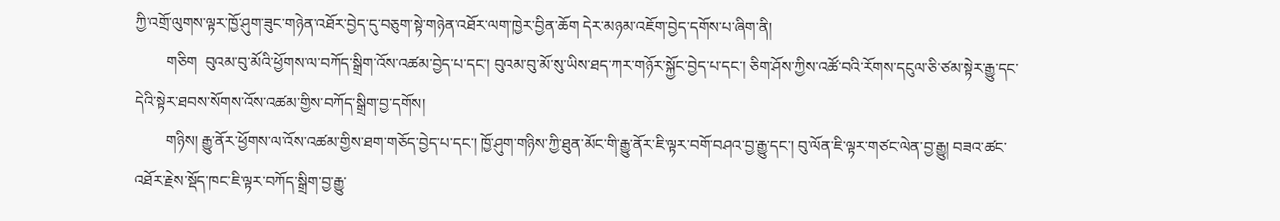ཀྱི་འགྲོ་ལུགས་ལྟར་ཁྱོ་ཤུག་ཟུང་གཉེན་འཐོར་བྱེད་དུ་བཅུག་སྟེ་གཉེན་འཐོར་ལག་ཁྱེར་བྱིན་ཆོག དེར་མཉམ་འཇོག་བྱེད་དགོས་པ་ཞིག་ནི།
        གཅིག  བུའམ་བུ་མོའི་ཕྱོགས་ལ་བཀོད་སྒྲིག་འོས་འཚམ་བྱེད་པ་དང་། བུའམ་བུ་མོ་སུ་ཡིས་ཐད་ཀར་གཉོར་སྐྱོང་བྱེད་པ་དང་། ཅིག་ཤོས་ཀྱིས་འཚོ་བའི་རོགས་དངུལ་ཅི་ཙམ་སྟེར་རྒྱུ་དང་དེའི་སྟེར་ཐབས་སོགས་འོས་འཚམ་གྱིས་བཀོད་སྒྲིག་བྱ་དགོས།
        གཉིས། རྒྱུ་ནོར་ཕྱོགས་ལ་འོས་འཚམ་གྱིས་ཐག་གཅོད་བྱེད་པ་དང་། ཁྱོ་ཤུག་གཉིས་ཀྱི་ཐུན་མོང་གི་རྒྱུ་ནོར་ཇི་ལྟར་བགོ་བཤའ་བྱ་རྒྱུ་དང་། བུ་ལོན་ཇི་ལྟར་གཙང་ལེན་བྱ་རྒྱུ། བཟའ་ཚང་འཐོར་རྗེས་སྡོད་ཁང་ཇི་ལྟར་བཀོད་སྒྲིག་བྱ་རྒྱུ་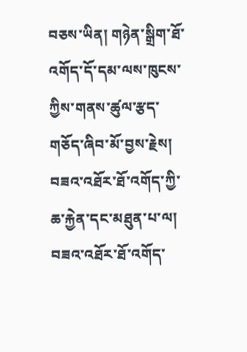བཅས་ཡིན། གཉེན་སྒྲིག་ཐོ་འགོད་དོ་དམ་ལས་ཁུངས་ཀྱིས་གནས་ཚུལ་རྩད་གཅོད་ཞིབ་མོ་བྱས་རྗེས། བཟའ་འཐོར་ཐོ་འགོད་ཀྱི་ཆ་རྐྱེན་དང་མཐུན་པ་ལ། བཟའ་འཐོར་ཐོ་འགོད་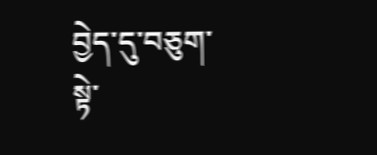བྱེད་དུ་བཅུག་སྟེ་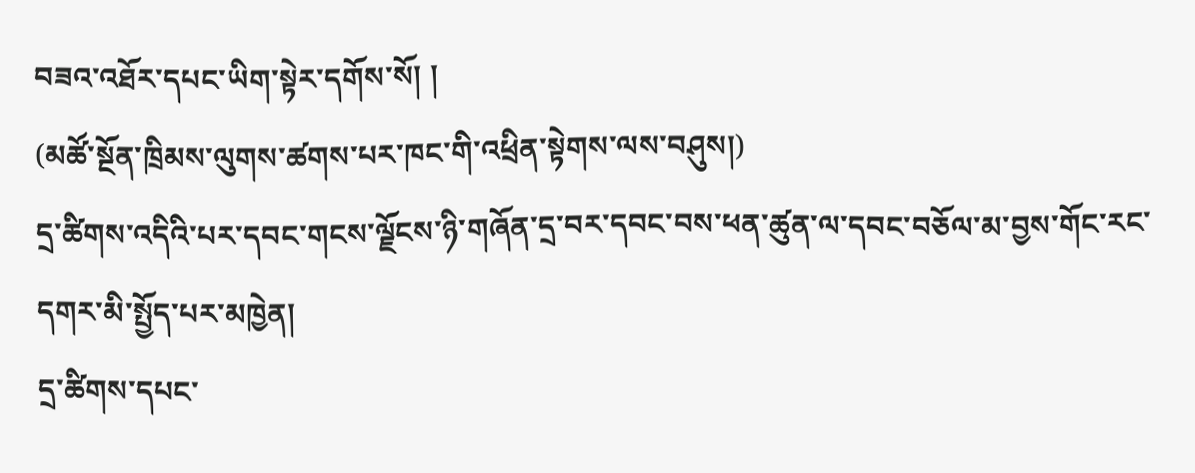བཟའ་འཐོར་དཔང་ཡིག་སྟེར་དགོས་སོ། །
(མཚོ་སྔོན་ཁྲིམས་ལུགས་ཚགས་པར་ཁང་གི་འཕྲིན་སྟེགས་ལས་བཤུས།)
དྲ་ཚིགས་འདིའི་པར་དབང་གངས་ལྗོངས་ཉི་གཞོན་དྲ་བར་དབང་བས་ཕན་ཚུན་ལ་དབང་བཅོལ་མ་བྱས་གོང་རང་དགར་མི་སྤྱོད་པར་མཁྱེན།
དྲ་ཚིགས་དཔང་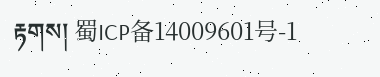རྟགས། 蜀ICP备14009601号-1